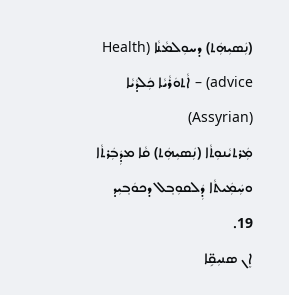(ܢܲܣܝܼܗܲܬ) ܕܚܘܼܠܡܵܢܵܐ (Health advice) – ܐܵܬܘܿܪܵܝܵܐ ܟܲܠܕܵܝܵܐ (Assyrian)
ܡܲܪܬܝܵܢܘܼܬܵܐ (ܢܲܣܝܼܗܲܬ) ܩܵܐ ܡܕܲܒܲܪܬܵܐ ܘܚܲܡܲܝܬܵܐ ܕܲܠܩܘܼܒ݂ܠ ܕܟܘܿܒ݂ܝܼܕ 19.
ܐܸܢ ܣܢܝܼܩܹ̈ܐ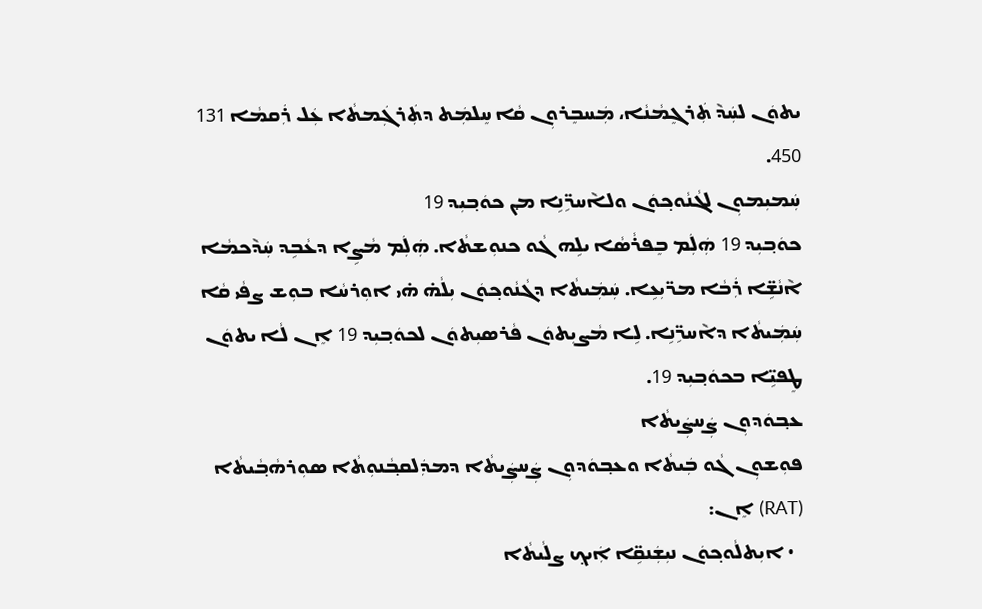ܝܬܘܿܢ ܠܚܲܕ݉ ܬܲܪܓܸܡܵܢܵܐ، ܡܲܚܒܸܪܘܼܢ ܩܵܐ ܚܸܠܡܲܬ ܕܬܲܪܓܲܡܬܵܐ ܥܲܠ ܪܲܩܡܵܐ 131 450.
ܚܲܡܝܼܡܘܼܢ ܠܓܵܢܵܘܟ݂ܘܿܢ ܘܠܐ݉ܚܖܹ̈ܢܹܐ ܡ݂ܢ ܟܘܿܒ݂ܝܼܕ 19
ܟܘܿܒ݂ܝܼܕ 19 ܗܲܠܲܡ ܒܸܦܪܵܣܵܐ ܝܠܹܗ ܓܵܘ ܟܢܘܼܫܬܵܐ. ܗܲܠܲܡ ܡܵܨܹܐ ܕܥܵܒܹܕ ܚܲܕ݉ܟܡܵܐ ܐ݉ܢܵܫܹ̈ܐ ܪܲܒܵܐ ܡܖ̈ܝܼܥܹܐ. ܚܲܡܲܝܬܵܐ ܕܓܵܢܵܘܟ݂ܘܿܢ ܝܼܠܵܗ̇ ܗ̇ܝ ܐܘܼܪܚܵܐ ܒܘܼܫ ܨܦܵܝ ܩܵܐ ܚܲܡܲܝܬܵܐ ܕܐ݉ܚܖܹ̈ܢܹܐ. ܠܹܐ ܡܵܨܝܼܬܘܿܢ ܦܵܪܣܝܼܬܘܿܢ ܠܟܘܿܒ݂ܝܼܕ 19 ܐܸܢ ܠܵܐ ܝܬܘܿܢ ܛܸܦܝܹ̈ܐ ܒܟܘܿܒ݂ܝܼܕ 19.
ܥܒ݂ܘܿܕܘܼܢ ܨܲܚܨܲܝܬܵܐ
ܦܘܼܫܘܼܢ ܓܵܘ ܒܲܝܬܵܐ ܘܥܒ݂ܘܿܕܘܼܢ ܨܲܚܨܲܝܬܵܐ ܕܡܕܲܠܩܒ݂ܵܢܘܼܬܵܐ ܣܘܼܪܗܵܒ݂ܵܝܬܵܐ (RAT) ܐܸܢ:
  • ܐܝܼܬܠܵܘܟ݂ܘܿܢ ܢܝܼܫܲܢܩܹ̈ܐ ܐܲܝܟ݂ ܨܠܵܝܬܵܐ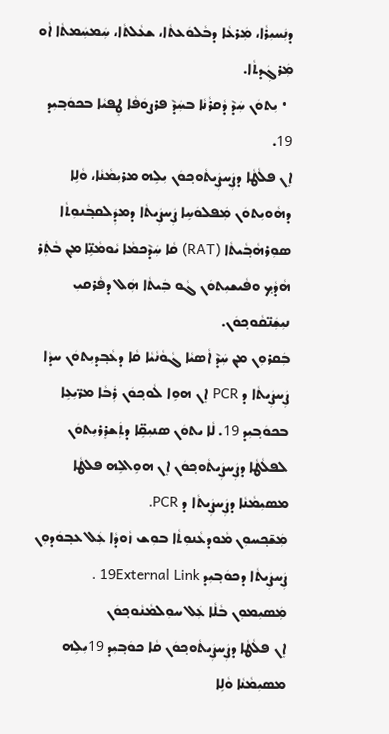ܕܢܲܚܝܼܪܵܐ، ܡܲܪܥܵܐ ܕܒܵܠܘܿܥܬܵܐ، ܫܥܵܠܬܵܐ، ܚܲܡܚܲܡܬܵܐ ܐܵܘ ܡܲܪܓܲܕܬܵܐ.
  • ܝܼܬܘܿܢ ܚܲܕ݉ ܕܵܩܪܵܢܵܐ ܒܚܲܕ݉ ܦܪܨܘܿܦܵܐ ܛܸܦܝܵܐ ܒܟܘܿܒ݂ܝܼܕ 19.
ܐܸܢ ܦܠܵܛܵܐ ܕܨܲܚܨܲܝܬܵܘܟ݂ܘܿܢ ܝܼܠܹܗ ܡܪܝܼܡܵܢܵܐ، ܘܵܠܹܐ ܕܗܵܘܝܼܬܘܿܢ ܡܲܦܠܘܿܚܹܐ ܨܲܚܨܲܝܬܵܐ ܕܡܕܲܠܩܒ݂ܵܢܘܼܬܵܐ ܣܘܼܪܗܵܒ݂ܵܝܬܵܐ (RAT) ܩܵܐ ܚܲܕ݉ܟܡܵܐ ܝܵܘܡܵܢܹ̈ܐ ܡ݂ܢ ܒܵܬܲܪ ܗܵܕܵܟ݂ ܘܦܵܝܫܝܼܬܘܿܢ ܓܵܘ ܒܲܝܬܵܐ ܗܲܠ ܕܦܵܪܩܝܼ ܢܝܼܫܲܢ̈ܩܵܘܟ݂ܘܿܢ.
ܒܲܩܪܘܼܢ ܡ݂ܢ ܚܲܕ݉ ܐܵܣܝܵܐ ܓܵܘܵܢܵܝܵܐ ܩܵܐ ܕܥܵܒ݂ܕܝܼܬܘܿܢ ܚܕܵܐ ܨܲܚܨܲܝܬܵܐ ܕ PCR ܐܸܢ ܗܘܹܐ ܠܵܘܟ݂ܘܿܢ ܪܲܒܵܐ ܡܖ̈ܝܼܥܹܐ ܒܟܘܿܒ݂ܝܼܕ 19. ܠܵܐ ܝܬܘܿܢ ܣܢܝܼܩܹ̈ܐ ܕܬܲܫܪܸܪܝܼܬܘܿܢ ܠܦܠܵܛܵܐ ܕܨܲܚܨܲܝܬܵܘܟ݂ܘܿܢ ܐܸܢ ܗܘܹܐܠܹܗ ܦܠܛܵܐ ܡܣܝܼܡܵܢܵܐ ܕܨܲܚܨܲܝܬܵܐ ܕ PCR.
ܡܲܫ̃ܟ݂ܚܘܼܢ ܡܵܘܕܥܵܢܘܼܬܵܐ ܒܘܼܫ ܙܵܘܕܵܐ ܥܲܠ ܥܒ݂ܘܿܕܘܼܢ ܨܲܚܨܲܝܬܵܐ ܕܟܘܿܒ݂ܝܼܕ 19External Link .
ܡܲܣܝܼܡܘܼܢ ܒܵܠܵܐ ܥܲܠ ܚܘܼܠܡܵܢܵܘܟ݂ܘܿܢ
ܐܸܢ ܦܠܵܛܵܐ ܕܨܲܚܨܲܝܬܵܘܟ݂ܘܿܢ ܩܵܐ ܟܘܿܒ݂ܝܼܕ 19ܝܼܠܹܗ ܡܣܝܼܡܵܢܵܐ ܘܵܠܹܐ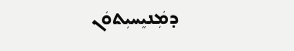ܕܡܲܢܝܸܚܝܼܬܘܿܢ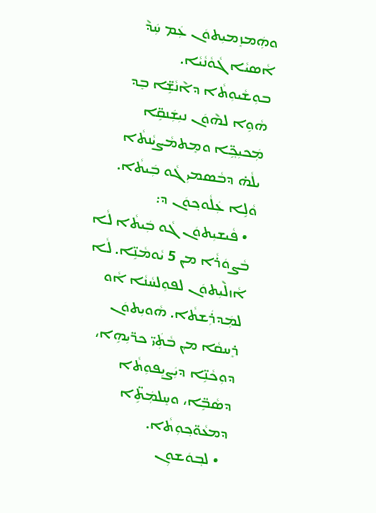ܘܗܲܡܙܸܡܝܼܬܘܿܢ ܥܲܡ ܚܲܕ݉ ܐܵܣܝܵܐ ܓܵܘܵܢܵܝܵܐ. ܒܘܼܫܵܝܘܼܬܵܐ ܕܐ݉ܢܵܫܹ̈ܐ ܒܸܕ ܗܵܘܹܐ ܠܗ݉ܘܿܢ ܢܝܼܫܲܢܩܹ̈ܐ ܡܲܟܝܼܟ݂ܹ̈ܐ ܘܡܸܬܡܵܨܝܵܢܬܵܐ ܝܠܵܗ̇ ܕܒܵܣܡܝܼ ܓܵܘ ܒܲܝܬܵܐ. ܘܵܠܹܐ ܥܲܠܵܘܟ݂ܘܿܢ ܕ:
  • ܦܵܝܫܝܼܬܘܿܢ ܓܵܘ ܒܲܝܬܵܐ ܠܵܐ ܒܵܨܘܿܪܵܐ ܡ݂ܢ 5 ܝܵܘܡܵܢܹ̈ܐ. ܠܵܐ ܐܵܙܠ݉ܝܼܬܘܿܢ ܠܦܘܼܠܚܵܢܵܐ ܐܵܘ ܠܡܲܕܪܲܫܬܵܐ. ܗܵܘܝܼܬܘܿܢ ܪܸܚܩܵܐ ܡ݂ܢ ܒܵܬܲܝ̈ ܟܖ̈ܝܼܗܹܐ، ܕܘܼܟܵܢܹ̈ܐ ܕܝܲܨܝܼܦܘܼܬܵܐ ܕܣܵܒܹ̈ܐ، ܘܚܸܠܡܲܬܹ̈ܐ ܕܡܥܵܘ̈ܟ݂ܘܼܬܵܐ.
  • ܠܒ݂ܘܿܫܘܼܢ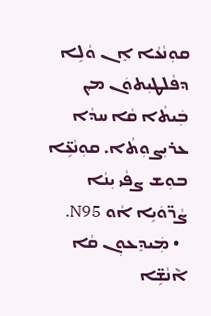ܩܘܼܢܵܥܵܐ ܐܸܢ ܘܵܠܹܐ ܕܦܵܠܛܝܼܬܘܿܢ ܡ݂ܢ ܒܲܝܬܵܐ ܩܵܐ ܚܕܵܐ ܥܪܝܼܨܘܼܬܵܐ. ܩܘܼܢܵܥܹ̈ܐ ܒܘܼܫ ܨܦܵܝ ܝܼܢܵܐ ܨܵܖ̈ܘܿܝܹܐ ܐܵܘ N95.
  • ܡܲܝܕܸܥܘܼܢ ܩܵܐ ܐ݉ܢܵܫܹ̈ܐ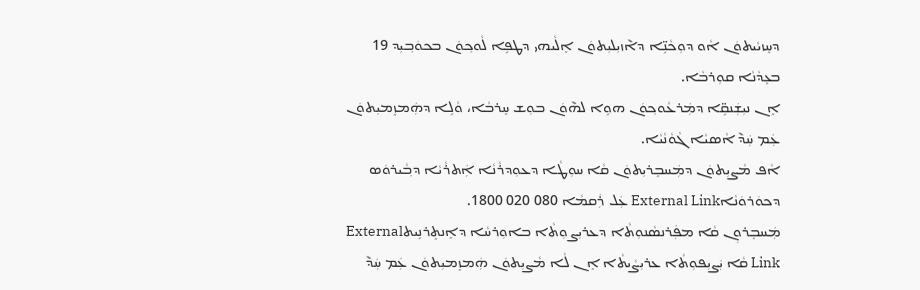ܕܚܸܙܝܵܝܬܘܿܢ ܐܵܘ ܕܘܼܟܵܢܹ̈ܐ ܕܐ݉ܙܝܼܠܝܼܬܘܿܢ ܐܸܠܵܝܗܝ ܕܛܦܹܐ ܠܵܘܟ݂ܘܿܢ ܒܟܘܿܒ݂ܝܼܕ 19 ܒܥܸܕܵܢܵܐ ܩܘܼܪܒܵܐ.
ܐܸܢ ܢܝܼܫܲܢܩܹ̈ܐ ܕܡܲܪܥܵܘܟ݂ܘܿܢ ܗܘܹܐ ܠܗ݉ܘܿܢ ܒܘܼܫ ܚܸܪܒܵܐ، ܘܵܠܹܐ ܕܗܲܡܙܸܡܝܼܬܘܿܢ ܥܲܡ ܚܲܕ݉ ܐܵܣܝܵܐ ܓܵܘܵܢܵܝܵܐ.
ܐܵܦ ܡܵܨܝܼܬܘܿܢ ܕܡܲܚܒܸܪܝܼܬܘܿܢ ܩܵܐ ܚܘܼܛܵܐ ܕܥܘܼܕܪܵܢܵܐ ܐܲܬܪܵܝܵܐ ܕܒ݂ܵܝܪܘܿܣ ܕܟܘܿܪܘܿܢܵܐExternal Link ܥܲܠ ܪܲܩܡܵܐ 080 020 1800.
ܡܲܚܒܸܪܘܼܢ ܩܵܐ ܡܦܲܪܢܣܵܢܘܼܬܵܐ ܕܥܪܝܼܨܘܼܬܵܐ ܒܐܘܼܪܚܵܐ ܕܐܸܢܬܸܪܢܹܝܬExternal Link ܩܵܐ ܝܲܨܝܼܦܘܼܬܵܐ ܥܪܝܼܨܵܝܬܵܐ ܐܸܢ ܠܵܐ ܡܵܨܝܼܬܘܿܢ ܗܲܡܙܸܡܝܼܬܘܿܢ ܥܲܡ ܚܲܕ݉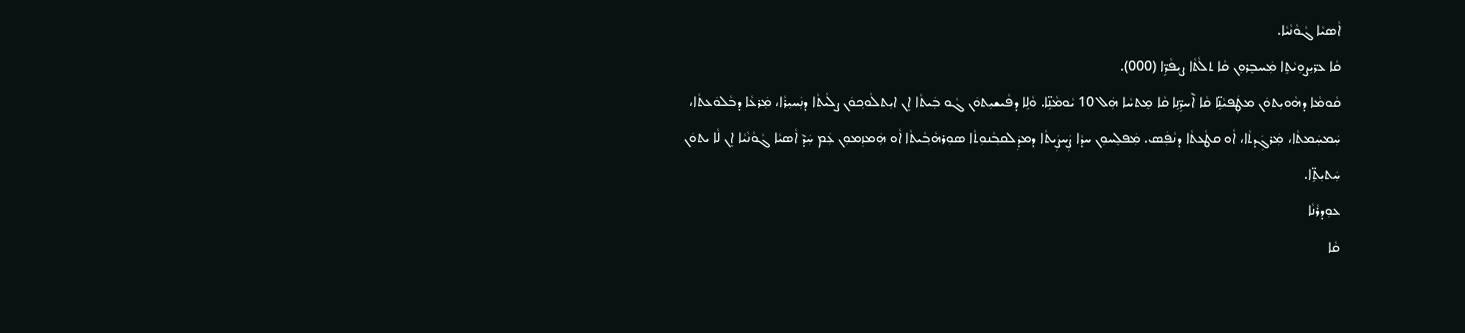ܐܵܣܝܵܐ ܓܵܘܵܢܵܝܵܐ.
ܩܵܐ ܥܖ̈ܝܼܨܘܼܝܵܬܹܐ ܡܲܚܒܸܪܘܼܢ ܩܵܐ ܬܠܵܬܵܐ ܨܝܼܦܵܖܹ̈ܐ (000).
ܩܵܘܡܵܐ ܕܗܵܘܝܼܬܘܿܢ ܡܛܲܦܝܵܢܹ̈ܐ ܩܵܐ ܐ݉ܚܖܹ̈ܢܹܐ ܩܵܐ ܡܸܬܚܵܐ ܗܲܠ 10 ܝܵܘܡܵܢܹ̈ܐ. ܘܵܠܹܐ ܕܦܵܝܫܝܼܬܘܿܢ ܓܵܘ ܒܲܝܬܵܐ ܐܸܢ ܐܝܼܬܠܵܘܟ݂ܘܿܢ ܨܠܵܝܬܵܐ ܕܢܲܚܝܼܪܵܐ، ܡܲܪܥܵܐ ܕܒܵܠܘܿܥܬܵܐ، ܚܲܡܚܲܡܬܵܐ، ܡܲܪܓܲܕܬܵܐ، ܐܵܘ ܩܛܵܥܬܵܐ ܕܢܵܦܲܣ. ܡܲܦܠܸܚܘܼܢ ܚܕܵܐ ܨܲܚܨܲܝܬܵܐ ܕܡܕܲܠܩܒ݂ܵܢܘܼܬܵܐ ܣܘܼܪܗܵܒ݂ܵܝܬܵܐ ܐܵܘ ܗܲܡܙܼܡܘܼܢ ܥܲܡ ܚܲܕ݉ ܐܵܣܝܵܐ ܓܵܘܵܢܵܝܵܐ ܐܸܢ ܠܵܐ ܝܬܘܿܢ ܚܲܬܝܼܬܹ̈ܐ.
ܥܘܼܕܪܵܢܵܐ
ܩܵܐ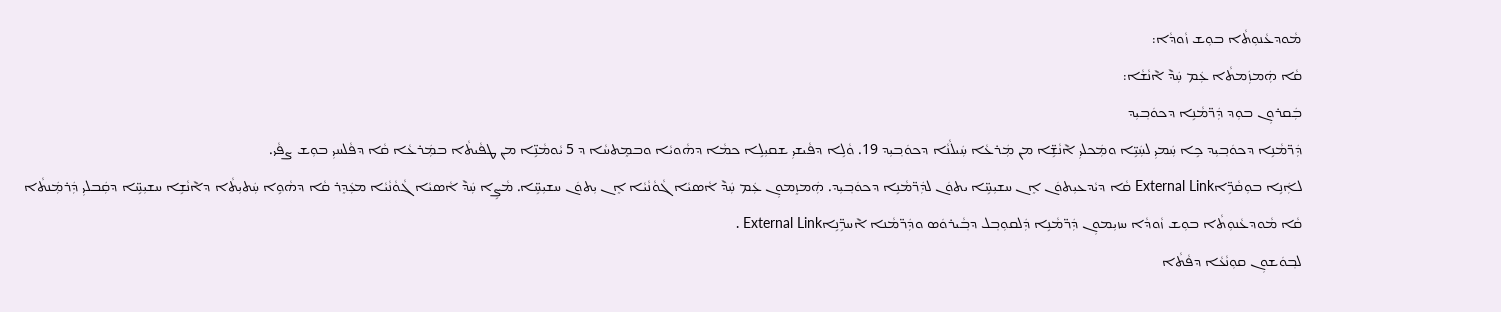ܡܵܘܕܥܵܢܘܼܬܵܐ ܒܘܼܫ ܙܵܘܕܵܐ:
ܩܵܐ ܗܲܡܙܲܡܬܵܐ ܥܲܡ ܚܲܕ݉ ܐ݉ܢܵܫܵܐ:
ܒܲܩܪܘܼܢ ܒܘܼܕ ܕܲܖ̈ܡܵܢܹܐ ܕܟܘܿܒ݂ܝܼܕ
ܕܲܖ̈ܡܵܢܹܐ ܕܟܘܿܒ݂ܝܼܕ ܟܹܐ ܚܲܡܝܼ ܠܚܲܝܹ̈ܐ ܘܡܲܟܠܝܼ ܐ݉ܢܵܫܹ̈ܐ ܡ݂ܢ ܡܲܪܥܵܐ ܚܲܝܠܵܢܵܐ ܕܟܘܿܒ݂ܝܼܕ 19. ܘܵܠܹܐ ܕܦܵܝܫܝܼ ܫܩܝܼܠܹܐ ܟܡܵܐ ܕܗܵܘܝܵܐ ܘܒܡܸܬܚܵܐ ܕ 5 ܝܵܘܡܵܢܹ̈ܐ ܡ݂ܢ ܛܦܵܝܬܵܐ ܒܡܲܪܥܵܐ ܩܵܐ ܕܦܵܠܚܝܼ ܒܘܼܫ ܨܦܵܝ.
ܠܐܲܢܹܐ ܒܘܼܩܵܖܹ̈ܐExternal Link ܩܵܐ ܕܝܵܕܥܝܼܬܘܿܢ ܐܸܢ ܚܫܝܼܚܹ̈ܐ ܝܬܘܿܢ ܠܕܲܖ̈ܡܵܢܹܐ ܕܟܘܿܒ݂ܝܼܕ. ܗܲܡܙܸܡܘܼܢ ܥܲܡ ܚܲܕ݉ ܐܵܣܝܵܐ ܓܵܘܵܢܵܝܵܐ ܐܸܢ ܝܼܬܘܿܢ ܚܫܝܼܚܹ̈ܐ. ܡܵܨܹܐ ܚܲܕ݉ ܐܵܣܝܵܐ ܓܵܘܵܢܵܝܵܐ ܡܥܲܕܸܪ ܩܵܐ ܕܗܵܘܹܐ ܚܲܬܝܼܬܵܐ ܕܐ݉ܢܵܫܹܐ ܚܫܝܼܚܹ̈ܐ ܕܩܲܒܠܝܼ ܕܲܪܡܲܢܬܵܐ
ܩܵܐ ܡܵܘܕܥܵܢܘܼܬܵܐ ܒܘܼܫ ܙܵܘܕܵܐ ܚܙܝܼܡܘܼܢ ܕܲܖ̈ܡܵܢܹܐ ܕܲܠܩܘܼܒ݂ܠ ܕܒ݂ܵܝܪܘܿܣ ܘܕܲܖ̈ܡܵܢܐ ܐ݉ܚܖܹ̈ܢܹܐExternal Link .
ܠܒ݂ܘܿܫܘܼܢ ܩܘܼܢܵܥܵܐ ܕܦܵܬܵܐ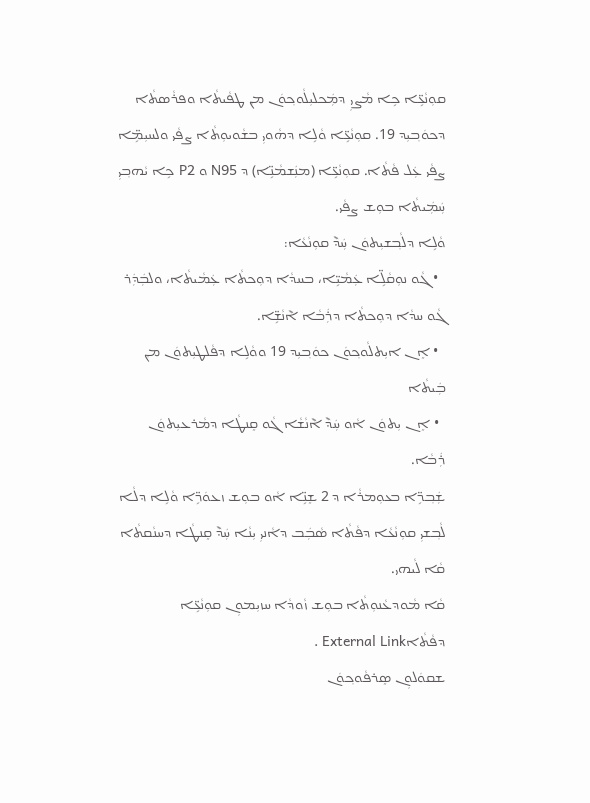ܩܘܼܢܵܥܹ̈ܐ ܟܹܐ ܡܵܨܝܼ ܕܡܲܟܠܝܼܠܵܘܟ݂ܘܿܢ ܡ݂ܢ ܛܦܵܝܬܵܐ ܘܦܪܵܣܬܵܐ ܕܟܘܿܒ݂ܝܼܕ 19. ܩܘܼܢܵܥܹ̈ܐ ܘܵܠܹܐ ܕܗܵܘܝܼ ܒܫܵܘܝܘܼܬܵܐ ܨܦܵܝ ܘܠܚܝܼܡܹ̈ܐ ܨܦܵܝ ܥܲܠ ܦܵܬܵܐ. ܩܘܼܢܵܥܹ̈ܐ (ܡܢܲܫܡܵܢܹ̈ܐ) ܕ N95 ܘ P2 ܟܹܐ ܝܵܗܒ݂ܝܼ ܚܲܡܲܝܬܵܐ ܒܘܼܫ ܨܦܵܝ.
ܘܵܠܹܐ ܕܠܵܒ݂ܫܝܼܬܘܿܢ ܚܲܕ݉ ܩܘܼܢܵܥܵܐ:
  • ܓܵܘ ܢܘܼܩܵܠܹ̈ܐ ܥܲܡܵܝܹ̈ܐ، ܒܚܕܵܐ ܕܘܼܟܬܵܐ ܥܲܡܵܝܬܵܐ، ܘܠܒܲܕܲܪ ܓܵܘ ܚܕܵܐ ܕܘܼܟܬܵܐ ܕܪܲܒܵܐ ܐ݉ܢܵܫܹ̈ܐ.
  • ܐܸܢ ܐܝܼܬܠܵܘܟ݂ܘܿܢ ܟܘܿܒ݂ܝܼܕ 19 ܘܘܵܠܹܐ ܕܦܵܠܛܝܼܬܘܿܢ ܡ݂ܢ ܒܲܝܬܵܐ
  • ܐܸܢ ܝܼܬܘܿܢ ܐܵܘ ܚܲܕ݉ ܐ݉ܢܵܫܵܐ ܓܵܘ ܩܸܢܛܵܐ ܕܡܵܪܥܝܼܬܘܿܢ ܪܲܒܵܐ.
ܫܲܒ݂ܖܹ̈ܐ ܒܥܘܼܡܪܵܐ ܕ 2 ܫܸܢܹ̈ܐ ܐܵܘ ܒܘܼܫ ܙܥܘܿܖܹ̈ܐ ܘܵܠܹܐ ܕܠܵܐ ܠܵܒ݂ܫܝܼ ܩܘܼܢܵܥܵܐ ܕܦܵܬܵܐ ܣܵܒܲܒ ܕܐܵܢܝܼ ܝܼܢܵܐ ܚܲܕ݉ ܩܸܢܛܵܐ ܕܚܢܵܩܬܵܐ ܩܵܐ ܠܵܝܗܝ.
ܩܵܐ ܡܵܘܕܥܵܢܘܼܬܵܐ ܒܘܼܫ ܙܵܘܕܵܐ ܚܙܝܼܡܘܼܢ ܩܘܼܢܵܥܹ̈ܐ ܕܦܵܬܵܐExternal Link .
ܫܩܘܿܠܘܼܢ ܣܸܪܦܵܘܟ݂ܘܿܢ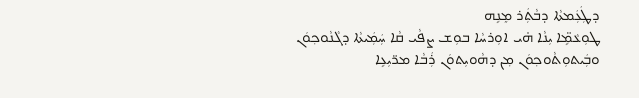ܕܛܲܥܲܡܬܵܐ ܕܒܵܬܲܪ ܡܸܢܹܗ
ܛܘܼܥܵܡܹ̈ܐ ܝܼܢܵܐ ܗ̇ܝ ܐܘܼܪܚܵܐ ܒܘܼܫ ܨܦܵܝ ܩܵܐ ܚܲܡܲܝܬܵܐ ܕܓܵܢܵܘܟ݂ܘܿܢ ܘܒܲܝܬܘܼܬܵܘܟ݂ܘܿܢ ܡ݂ܢ ܕܗܵܘܝܼܬܘܿܢ ܪܲܒܵܐ ܡܖ̈ܝܼܥܹܐ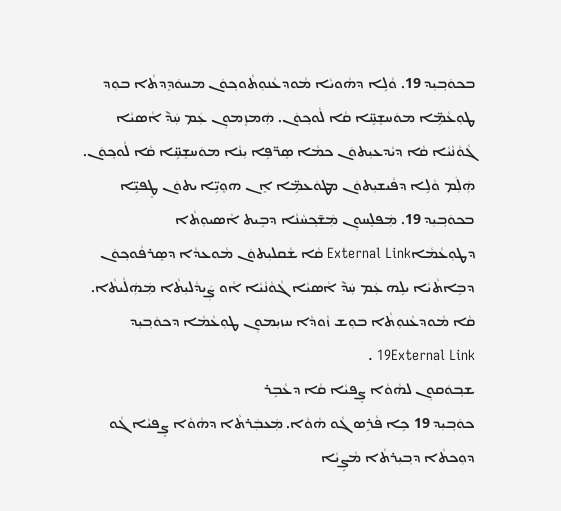ܒܟܘܿܒ݂ܝܼܕ 19. ܘܵܠܹܐ ܕܗܵܘܝܵܐ ܡܵܘܕܥܵܢܘܼܬܵܘܟ݂ܘܿܢ ܡܚܘܿܕܸܕܬܵܐ ܒܘܼܕ ܛܘܼܥܵܡܹ̈ܐ ܡܘܿܚܫܸܚܹ̈ܐ ܩܵܐ ܠܵܘܟ݂ܘܿܢ. ܗܲܡܙܸܡܘܼܢ ܥܲܡ ܚܲܕ݉ ܐܵܣܝܵܐ ܓܵܘܵܢܵܝܵܐ ܩܵܐ ܕܝܵܕܥܝܼܬܘܿܢ ܟܡܵܐ ܣܸܖ̈ܦܹܐ ܝܼܢܵܐ ܡܘܿܚܫܸܚܹ̈ܐ ܩܵܐ ܠܵܘܟ݂ܘܿܢ.
ܗܲܠܲܡ ܘܵܠܹܐ ܕܦܵܝܫܝܼܬܘܿܢ ܡܛܘܿܥܡܹ̈ܐ ܐܸܢ ܗܘܸܝܹ̈ܐ ܝܬܘܿܢ ܛܸܦܝܹ̈ܐ ܒܟܘܿܒ݂ܝܼܕ 19. ܡܲܦܠܸܚܘܼܢ ܡܲܫ̃ܟ݂ܚܵܢܵܐ ܕܒܹܝܬ ܐܵܣܝܘܼܬܵܐ ܕܛܘܼܥܵܡܵܐExternal Link ܩܵܐ ܫܵܩܠܝܼܬܘܿܢ ܡܵܘܥܕܵܐ ܕܣܸܪܦܵܘܟ݂ܘܿܢ ܕܒܹܐܬܵܝܵܐ ܝܠܹܗ ܥܲܡ ܚܲܕ݉ ܐܵܣܝܵܐ ܓܵܘܵܢܵܝܵܐ ܐܵܘ ܨܲܝܕܵܠܝܼܬܵܐ ܡܲܗܲܠܵܝܬܵܐ.
ܩܵܐ ܡܵܘܕܥܵܢܘܼܬܵܐ ܒܘܼܫ ܙܵܘܕܵܐ ܚܙܝܼܡܘܼܢ ܛܘܼܥܵܡܵܐ ܕܟܘܿܒ݂ܝܼܕ 19External Link .
ܫܒ݂ܘܿܩܘܼܢ ܠܗܵܘܵܐ ܨܸܦܝܵܐ ܩܵܐ ܕܥܵܒܹܪ
ܟܘܿܒ݂ܝܼܕ 19 ܟܹܐ ܦܵܪܹܣ ܓܵܘ ܗܵܘܵܐ. ܡܲܥܒܲܪܬܵܐ ܕܗܵܘܵܐ ܨܸܦܝܵܐ ܓܵܘ ܕܘܼܟܬܵܐ ܕܒ݂ܝܼܪܬܵܐ ܡܵܨܹܝܵܐ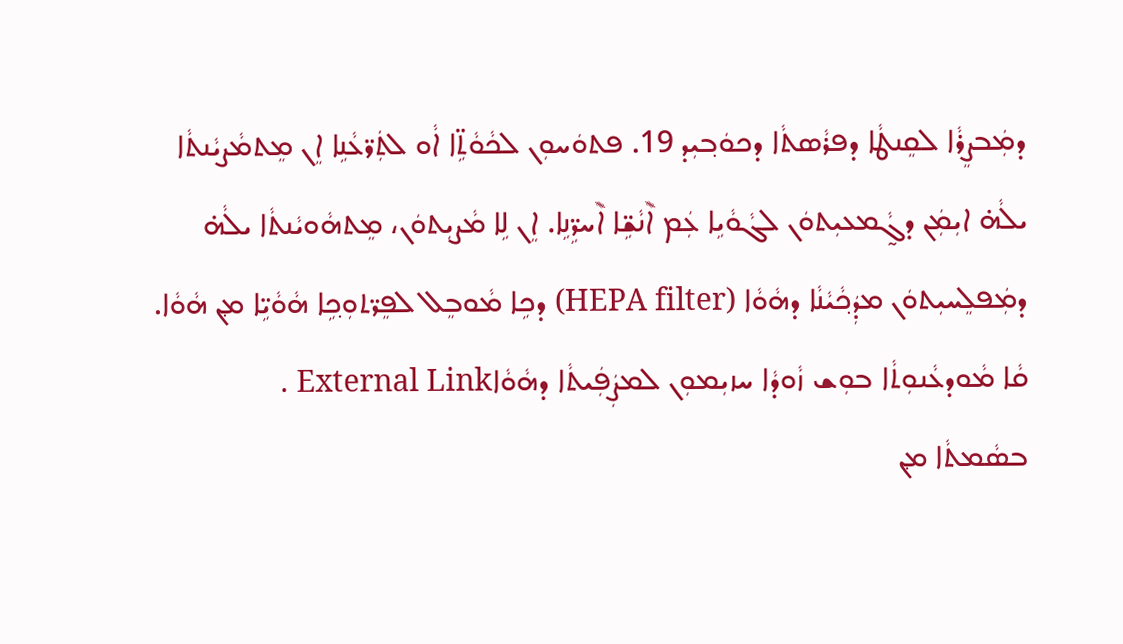ܕܡܲܒܨܸܪܵܐ ܠܩܸܢܛܵܐ ܕܦܪܵܣܬܵܐ ܕܟܘܿܒ݂ܝܼܕ 19. ܦܬܘܿܚܘܼܢ ܠܟܵܘܵܬܹ̈ܐ ܐܵܘ ܠܬܲܖ̈ܥܵܢܹܐ ܐܸܢ ܡܸܬܡܵܨܝܵܢܬܵܐ ܝܠܵܗ̇ ܐܝܼܡܲܢ ܕܓ̰ܵܡܥܝܼܬܘܿܢ ܠܓܵܘܵܝܹܐ ܥܲܡ ܐ݉ܢܵܫܹ̈ܐ ܐ݉ܚܖܹ̈ܢܹܐ. ܐܸܢ ܠܹܐ ܡܵܨܝܼܬܘܿܢ، ܡܸܬܗܵܘܝܵܢܬܵܐ ܝܠܵܗ̇ ܕܡܲܦܠܸܚܝܼܬܘܿܢ ܡܕܲܟ݂ܵܝܵܢܵܐ ܕܗܵܘܵܐ (HEPA filter) ܕܟܹܐ ܡܵܘܒܸܠ ܠܦܸܖ̈ܬܘܼܟ݂ܹܐ ܗܵܘܵܝܹ̈ܐ ܡ݂ܢ ܗܵܘܵܐ.
ܩܵܐ ܡܵܘܕܥܵܢܘܼܬܵܐ ܒܘܼܫ ܙܵܘܕܵܐ ܚܙܝܼܡܘܼܢ ܠܡܨܲܦܲܝܬܵܐ ܕܗܵܘܵܐExternal Link .
ܒܣܵܡܬܵܐ ܡ݂ܢ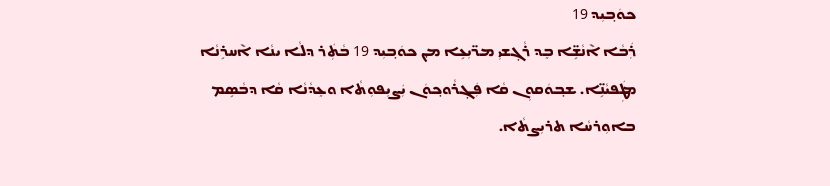ܟܘܿܒ݂ܝܼܕ 19
ܪܲܒܵܐ ܐ݉ܢܵܫܹ̈ܐ ܒܸܕ ܪܵܓ݂ܫܝܼ ܡܖ̈ܝܼܥܹܐ ܡ݂ܢ ܟܘܿܒ݂ܝܼܕ 19 ܒܵܬܲܪ ܕܠܵܐ ܝܢܵܐ ܐ݉ܚܪܹܢܵܐ ܡܛܲܦܝܵܢܹ̈ܐ. ܫܒ݂ܘܿܩܘܼܢ ܩܵܐ ܦܲܓ݂ܪܵܘܟ݂ܘܿܢ ܝܲܨܝܼܦܘܼܬܵܐ ܘܥܸܕܵܢܵܐ ܩܵܐ ܕܒܵܣܹܡ ܒܐܘܼܪܚܵܐ ܬܪܝܼܨܬܵܐ.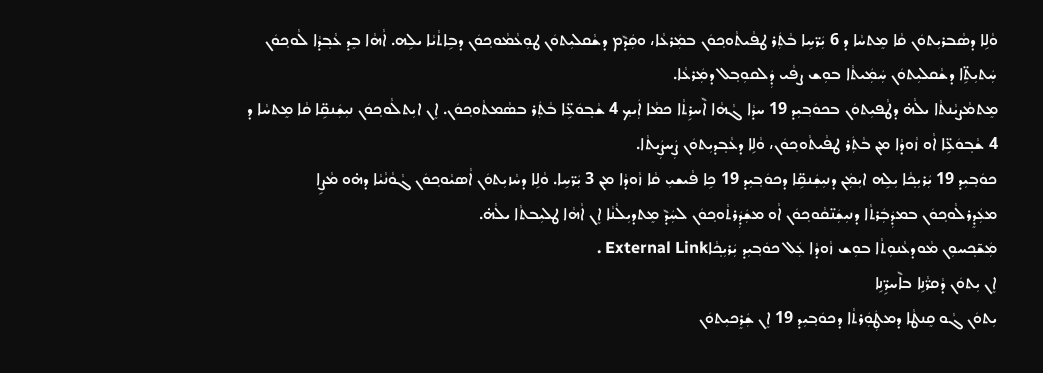ܘܵܠܹܐ ܕܣܵܒܪܝܼܬܘܿܢ ܩܵܐ ܡܸܬܚܵܐ ܕ 6 ܝܲܖ̈ܚܹܐ ܒܵܬܲܪ ܛܦܵܝܬܵܘܟ݂ܘܿܢ ܒܡܲܪܥܵܐ، ܘܩܲܕ݉ܡ ܕܫܵܩܠܝܼܬܘܿܢ ܛܘܼܥܵܡܵܘܟ݂ܘܿܢ ܕܒܹܐܬܵܝܵܐ ܝܠܹܗ. ܐܵܗܵܐ ܒܸܕ ܥܵܒ݂ܕܵܐ ܠܵܘܟ݂ܘܿܢ ܚܲܬܝܼܬܹ̈ܐ ܕܫܵܩܠܝܼܬܘܿܢ ܚܲܡܲܝܬܵܐ ܒܘܼܫ ܨܦܵܝ ܕܲܠܩܘܼܒ݂ܠ ܕܡܲܪܥܵܐ.
ܡܸܬܡܵܨܝܵܢܬܵܐ ܝܠܵܗ̇ ܕܛܵܦܝܼܬܘܿܢ ܒܟܘܿܒ݂ܝܼܕ 19 ܚܕܵܐ ܓܵܗܵܐ ܐ݉ܚܪܹܬܵܐ ܟܡܵܐ ܐܲܝܟ݂ 4 ܫܵܒ݂ܘܿܥܹ̈ܐ ܒܵܬܲܪ ܒܣܵܡܬܵܘܟ݂ܘܿܢ. ܐܸܢ ܐܝܼܬܠܵܘܟ݂ܘܿܢ ܢܝܼܫܲܢܩܹ̈ܐ ܩܵܐ ܡܸܬܚܵܐ ܕ 4 ܫܵܒ݂ܘܿܥܹ̈ܐ ܐܵܘ ܙܵܘܕܵܐ ܡ݂ܢ ܒܵܬܲܪ ܛܦܵܝܬܵܘܟ݂ܘܿܢ، ܘܵܠܹܐ ܕܥܵܒ݂ܕܝܼܬܘܿܢ ܨܲܚܨܲܝܬܵܐ.
ܟܘܿܒ݂ܝܼܕ 19 ܝܲܪܝܼܟ݂ܵܐ ܝܼܠܹܗ ܐܝܼܡܲܢ ܕܢܝܼܫܲܢܩܹ̈ܐ ܕܟܘܿܒ݂ܝܼܕ 19 ܟܹܐ ܦܵܝܫܝܼ ܩܵܐ ܙܵܘܕܵܐ ܡ݂ܢ 3 ܝܲܖ̈ܚܹܐ. ܘܵܠܹܐ ܕܚܵܙܝܼܬܘܿܢ ܐܵܣܝܵܘܟ݂ܘܿܢ ܓܵܘܵܢܵܝܵܐ ܕܗ̇ܘ ܡܵܨܹܐ ܡܥܲܕܸܪܠܵܘܟ݂ܘܿܢ ܒܡܕܲܒܲܪܬܵܐ ܕܢܝܼܫܲܢ̈ܩܵܘܟ݂ܘܿܢ ܐܵܘ ܡܫܲܕܲܪܬܵܘܟ݂ܘܿܢ ܠܚܲܕ݉ ܡܸܬܕܝܼܠܵܢܵܐ ܐܸܢ ܐܵܗܵܐ ܛܠܝܼܒܬܵܐ ܝܠܵܗ̇.
ܡܲܫ̃ܟ݂ܚܘܼܢ ܡܵܘܕܥܵܢܘܼܬܵܐ ܒܘܼܫ ܙܵܘܕܵܐ ܥܲܠ ܟܘܿܒ݂ܝܼܕ ܝܲܪܝܼܟ݂ܵܐExternal Link .
ܐܸܢ ܝܼܬܘܿܢ ܕܵܩܖ̈ܵܢܹܐ ܒܐ݉ܚܖܹ̈ܢܹܐ
ܝܼܬܘܿܢ ܓܵܘ ܩܸܢܛܵܐ ܕܡܛܲܘܲܪܬܵܐ ܕܟܘܿܒ݂ܝܼܕ 19 ܐܸܢ ܫܲܪܸܟܝܼܬܘܿܢ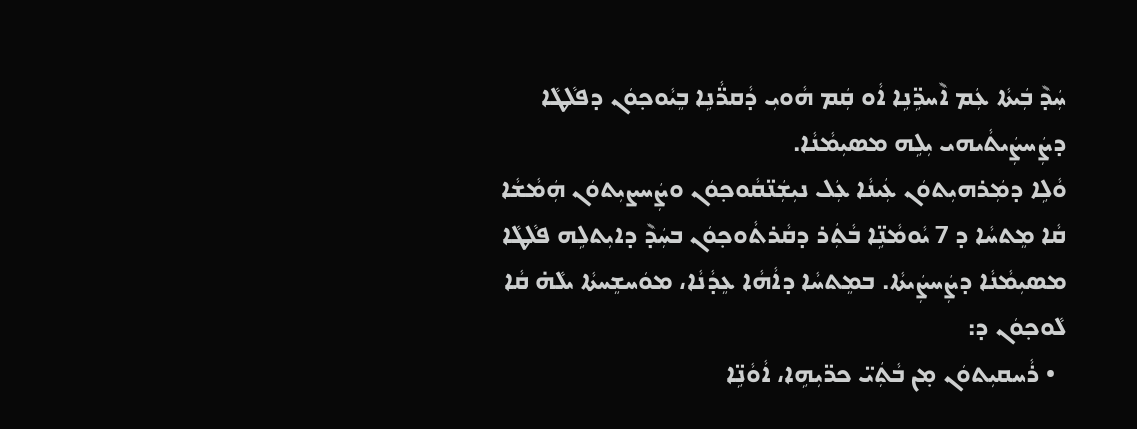ܚܲܕ݉ ܒܲܝܬܵܐ ܥܲܡ ܐ݉ܚܖܹ̈ܢܹܐ ܐܵܘ ܩܲܡ ܗܵܘܝܼ ܕܵܩܖ̈ܵܢܹܐ ܒܸܝܵܘܟ݂ܘܿܢ ܕܦܠܵܛܵܐ ܕܨܲܚܨܲܝܬܵܝܗܝ ܝܼܠܹܗ ܡܣܝܼܡܵܢܵܐ.
ܘܵܠܹܐ ܕܡܲܪܗܝܼܬܘܿܢ ܥܲܝܢܵܐ ܥܲܠ ܢܝܼܫܲܢ̈ܩܵܘܟ݂ܘܿܢ ܘܨܲܚܨܝܼܬܘܿܢ ܗܲܡܵܫܵܐ ܩܵܐ ܡܸܬܚܵܐ ܕ 7 ܝܵܘܡܵܢܹ̈ܐ ܒܵܬܲܪ ܕܩܵܪܬܵܘܟ݂ܘܿܢ ܒܚܲܕ݉ ܕܐܝܼܬܠܹܗ ܦܠܵܛܵܐ ܡܣܝܼܡܵܢܵܐ ܕܨܲܚܨܲܝܬܵܐ. ܒܡܸܬܚܵܐ ܕܐܵܗܵܐ ܥܸܕܵܢܵܐ، ܡܘܿܚܫܸܚܬܵܐ ܝܠܵܗ̇ ܩܵܐ ܠܵܘܟ݂ܘܿܢ ܕ:
  • ܪܵܚܩܝܼܬܘܿܢ ܡ݂ܢ ܒܵܬܲܝ̈ ܟܖ̈ܝܼܗܹܐ، ܐܵܘܵܢܹ̈ܐ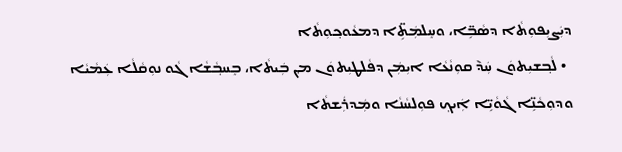ܕܝܲܨܝܼܦܘܼܬܵܐ ܕܣܵܒܹ̈ܐ، ܘܚܸܠܡܲܬܹ̈ܐ ܕܡܥܵܘܟ݂ܘܼܬܵܐ
  • ܠܵܒ݂ܫܝܼܬܘܿܢ ܚܲܕ݉ ܩܘܼܢܵܥܵܐ ܐܝܼܡܲܢ ܕܦܵܠܛܝܼܬܘܿܢ ܡ݂ܢ ܒܲܝܬܵܐ، ܒܸܚܒ݂ܵܫܵܐ ܓܵܘ ܢܘܼܩܵܠܵܐ ܥܲܡܵܝܵܐ ܘܕܘܼܟܵܢܹ̈ܐ ܓܵܘܵܝܹ̈ܐ ܐܲܝܟ݂ ܦܘܼܠܚܵܢܵܐ ܘܡܲܕܪܲܫܬܵܐ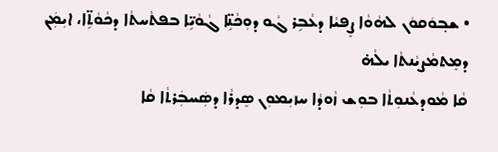• ܫܒ݂ܘܿܩܘܿܢ ܠܗܵܘܵܐ ܨܸܦܝܵܐ ܕܥܵܒܹܪ ܓܵܘ ܕܘܼܟܵܢܹ̈ܐ ܓܵܘܵܝܹ̈ܐ ܒܦܬܵܚܬܵܐ ܕܟܵܘܵܬܹ̈ܐ، ܐܝܼܡܲܢ ܕܡܸܬܡܵܨܝܵܢܬܵܐ ܝܠܵܗ̇
ܩܵܐ ܡܵܘܕܥܵܢܘܼܬܵܐ ܒܘܼܫ ܙܵܘܕܵܐ ܚܙܝܼܡܘܼܢ ܣܸܕܪܵܐ ܕܣܲܚܒܲܪܬܵܐ ܩܵܐ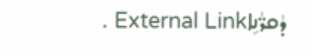ܕܵܩܖ̈ܵܢܹܐExternal Link .